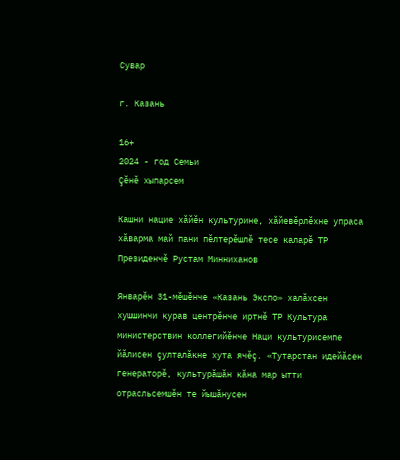Сувар

г. Казань

16+
2024 - год Семьи
Çӗнӗ хыпарсем

Кашни нацие хăйӗн культурине, хăйевӗрлӗхне упраса хăварма май пани пӗлтерӗшлӗ тесе каларӗ ТР Президенчӗ Рустам Минниханов

Январӗн 31-мӗшӗнче «Казань Экспо» халăхсен хушшинчи курав центрӗнче иртнӗ ТР Культура министерствин коллегийӗнче Наци культурисемпе йăлисен çулталăкне хута ячӗç. «Тутарстан идейăсен генераторӗ, культурăшăн кăна мар ытти отрасльсемшӗн те йышăнусен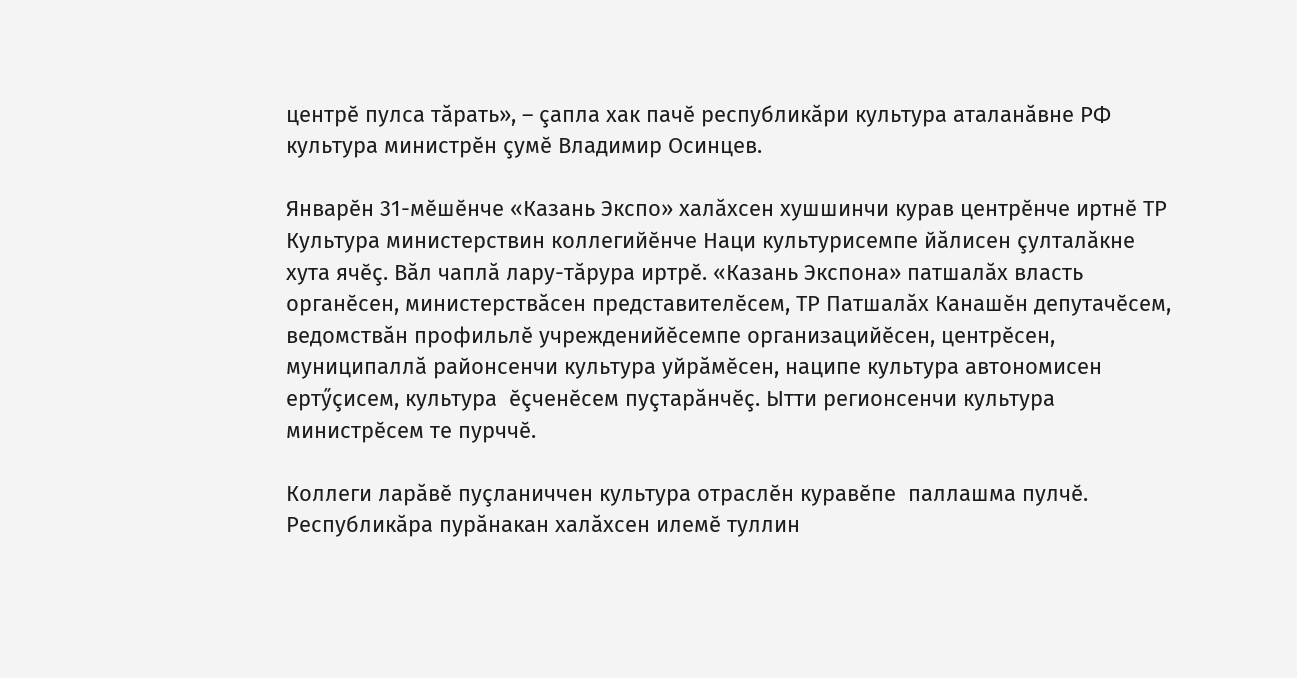центрӗ пулса тăрать», – çапла хак пачӗ республикăри культура аталанăвне РФ культура министрӗн çумӗ Владимир Осинцев.

Январӗн 31-мӗшӗнче «Казань Экспо» халăхсен хушшинчи курав центрӗнче иртнӗ ТР Культура министерствин коллегийӗнче Наци культурисемпе йăлисен çулталăкне хута ячӗç. Вăл чаплă лару-тăрура иртрӗ. «Казань Экспона» патшалăх власть органӗсен, министерствăсен представителӗсем, ТР Патшалăх Канашӗн депутачӗсем, ведомствăн профильлӗ учрежденийӗсемпе организацийӗсен, центрӗсен, муниципаллă районсенчи культура уйрăмӗсен, наципе культура автономисен ертӳçисем, культура  ӗçченӗсем пуçтарăнчӗç. Ытти регионсенчи культура министрӗсем те пурччӗ.

Коллеги ларăвӗ пуçланиччен культура отраслӗн куравӗпе  паллашма пулчӗ. Республикăра пурăнакан халăхсен илемӗ туллин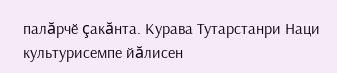палăрчӗ çакăнта. Курава Тутарстанри Наци культурисемпе йăлисен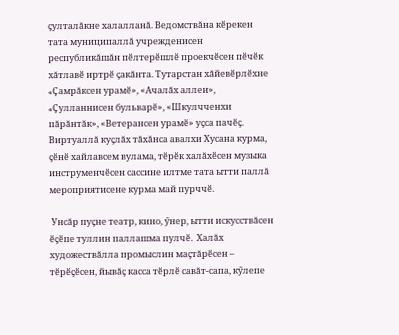çулталăкне халалланă. Ведомствăна кӗрекен тата муниципаллă учрежденисен республикăшăн пӗлтерӗшлӗ проекчӗсен пӗчӗк хăтлавӗ иртрӗ çакăнта. Тутарстан хăйевӗрлӗхне  «Çамрăксен урамӗ», «Ачалăх аллеи», «Çулланнисен бульварӗ», «Шкулчченхи пăрăнтăк», «Ветерансен урамӗ» уçса пачӗç. Виртуаллă куçлăх тăхăнса авалхи Хусана курма, çӗнӗ хайлавсем вулама, тӗрӗк халăхӗсен музыка инструменчӗсен сассине илтме тата ытти паллă мероприятисене курма май пурччӗ.

 Унсăр пуçне театр, кино, ӳнер, ытти искусствăсен ӗçӗпе туллин паллашма пулчӗ.  Халăх художествăлла промыслин маçтăрӗсен – тӗрӗçӗсен, йывăç касса тӗрлӗ савăт-сапа, кӳлепе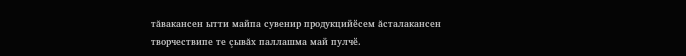тăвакансен ытти майпа сувенир продукцийӗсем ăсталакансен творчествипе те çывăх паллашма май пулчӗ.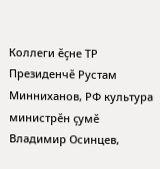Коллеги ӗçне ТР Президенчӗ Рустам Минниханов, РФ культура министрӗн çумӗ Владимир Осинцев,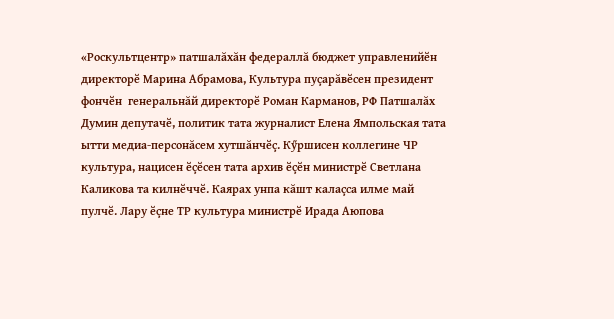«Роскультцентр» патшалăхăн федераллă бюджет управленийӗн директорӗ Марина Абрамова, Культура пуçарăвӗсен президент фончӗн  генеральнăй директорӗ Роман Карманов, РФ Патшалăх Думин депутачӗ, политик тата журналист Елена Ямпольская тата ытти медиа-персонăсем хутшăнчӗç. Кӳршисен коллегине ЧР культура, нацисен ӗçӗсен тата архив ӗçӗн министрӗ Светлана Каликова та килнӗччӗ. Каярах унпа кăшт калаçса илме май пулчӗ. Лару ӗçне ТР культура министрӗ Ирада Аюпова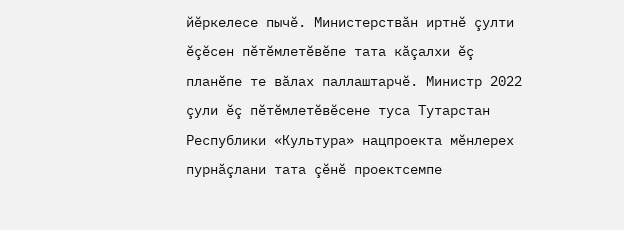йӗркелесе пычӗ. Министерствăн иртнӗ çулти ӗçӗсен пӗтӗмлетӗвӗпе тата кăçалхи ӗç планӗпе те вăлах паллаштарчӗ. Министр 2022 çули ӗç пӗтӗмлетӗвӗсене туса Тутарстан Республики «Культура» нацпроекта мӗнлерех пурнăçлани тата çӗнӗ проектсемпе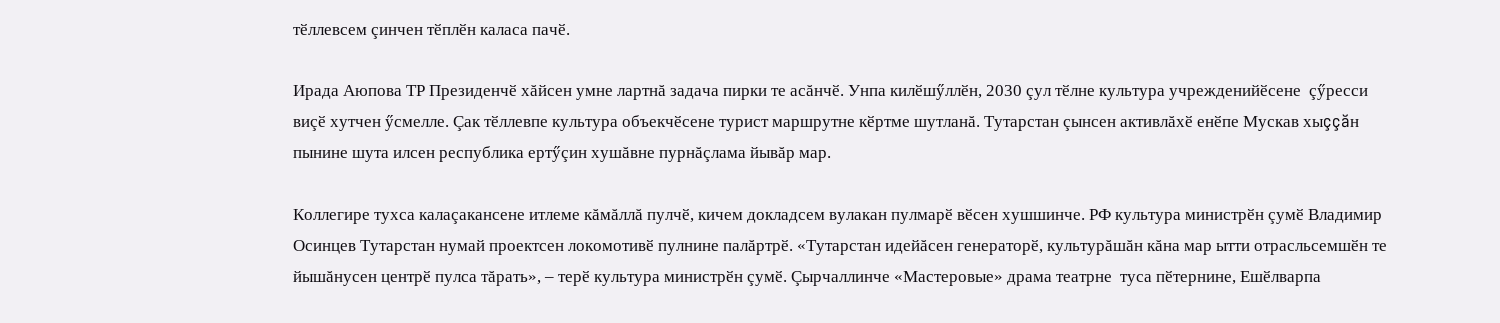тӗллевсем çинчен тӗплӗн каласа пачӗ.

Ирада Аюпова ТР Президенчӗ хăйсен умне лартнă задача пирки те асăнчӗ. Унпа килӗшӳллӗн, 2030 çул тӗлне культура учрежденийӗсене  çӳресси виçӗ хутчен ӳсмелле. Çак тӗллевпе культура объекчӗсене турист маршрутне кӗртме шутланă. Тутарстан çынсен активлăхӗ енӗпе Мускав хыççăн пынине шута илсен республика ертӳçин хушăвне пурнăçлама йывăр мар.

Коллегире тухса калаçакансене итлеме кăмăллă пулчӗ, кичем докладсем вулакан пулмарӗ вӗсен хушшинче. РФ культура министрӗн çумӗ Владимир Осинцев Тутарстан нумай проектсен локомотивӗ пулнине палăртрӗ. «Тутарстан идейăсен генераторӗ, культурăшăн кăна мар ытти отрасльсемшӗн те йышăнусен центрӗ пулса тăрать», – терӗ культура министрӗн çумӗ. Çырчаллинче «Мастеровые» драма театрне  туса пӗтернине, Ешӗлварпа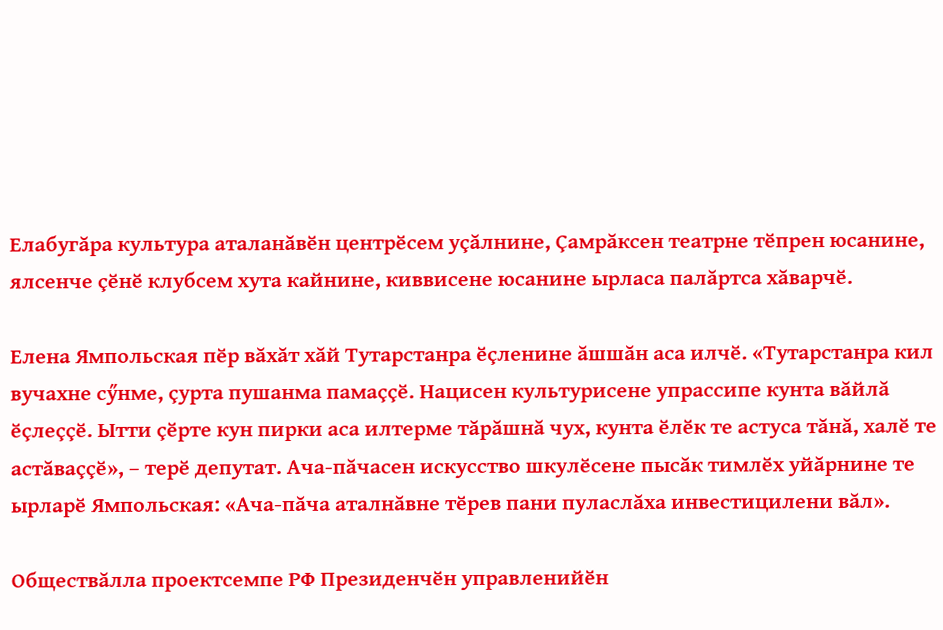Елабугăра культура аталанăвӗн центрӗсем уçăлнине, Çамрăксен театрне тӗпрен юсанине, ялсенче çӗнӗ клубсем хута кайнине, киввисене юсанине ырласа палăртса хăварчӗ.

Елена Ямпольская пӗр вăхăт хăй Тутарстанра ӗçленине ăшшăн аса илчӗ. «Тутарстанра кил вучахне сӳнме, çурта пушанма памаççӗ. Нацисен культурисене упрассипе кунта вăйлă ӗçлеççӗ. Ытти çӗрте кун пирки аса илтерме тăрăшнă чух, кунта ӗлӗк те астуса тăнă, халӗ те  астăваççӗ», – терӗ депутат. Ача-пăчасен искусство шкулӗсене пысăк тимлӗх уйăрнине те ырларӗ Ямпольская: «Ача-пăча аталнăвне тӗрев пани пуласлăха инвестицилени вăл».

Обществăлла проектсемпе РФ Президенчӗн управленийӗн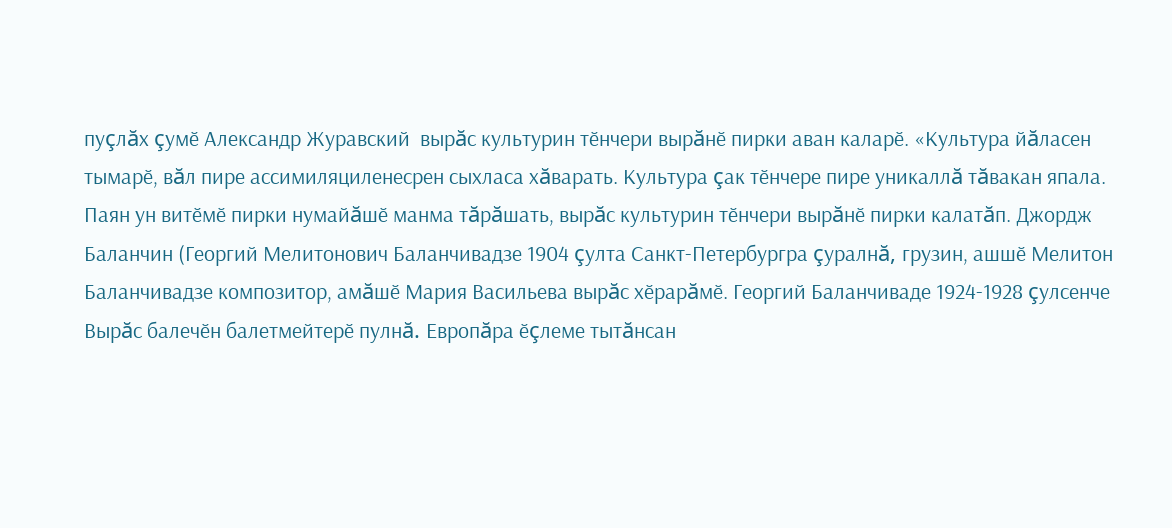пуçлăх çумӗ Александр Журавский  вырăс культурин тӗнчери вырăнӗ пирки аван каларӗ. «Культура йăласен тымарӗ, вăл пире ассимиляциленесрен сыхласа хăварать. Культура çак тӗнчере пире уникаллă тăвакан япала. Паян ун витӗмӗ пирки нумайăшӗ манма тăрăшать, вырăс культурин тӗнчери вырăнӗ пирки калатăп. Джордж Баланчин (Георгий Мелитонович Баланчивадзе 1904 çулта Санкт-Петербургра çуралнă, грузин, ашшӗ Мелитон Баланчивадзе композитор, амăшӗ Мария Васильева вырăс хӗрарăмӗ. Георгий Баланчиваде 1924-1928 çулсенче Вырăс балечӗн балетмейтерӗ пулнă. Европăра ӗçлеме тытăнсан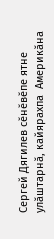Сергей Дягилев сӗнӗвӗпе ятне улăштарнă, кайярахпа  Америкăна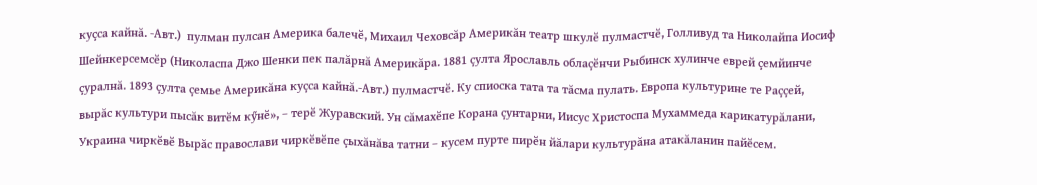куçса кайнă. -Авт.)  пулман пулсан Америка балечӗ, Михаил Чеховсăр Америкăн театр шкулӗ пулмастчӗ, Голливуд та Николайпа Иосиф Шейнкерсемсӗр (Николаспа Джо Шенки пек палăрнă Америкăра. 1881 çулта Ярославль облаçӗнчи Рыбинск хулинче еврей çемйинче çуралнă. 1893 çулта çемье Америкăна куçса кайнă.-Авт.) пулмастчӗ. Ку спиоска тата та тăсма пулать. Европа культурине те Раççей, вырăс культури пысăк витӗм кӳнӗ», – терӗ Журавский. Ун сăмахӗпе Корана çунтарни, Иисус Христоспа Мухаммеда карикатурăлани, Украина чиркӗвӗ Вырăс православи чиркӗвӗпе çыхăнăва татни – кусем пурте пирӗн йăлари культурăна атакăланин пайӗсем.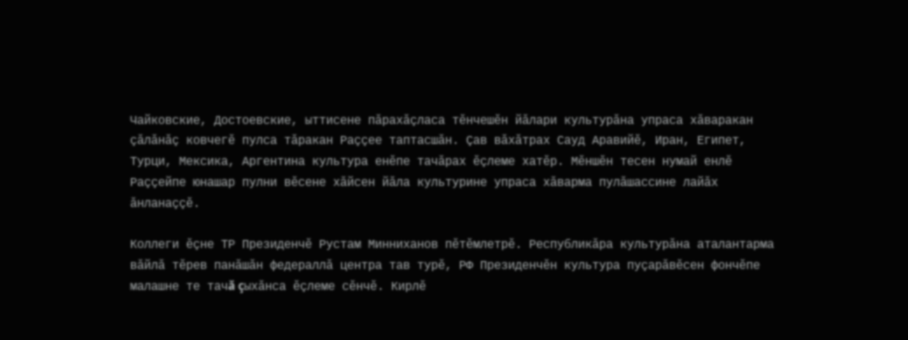Чайковские, Достоевские, ыттисене пăрахăçласа тӗнчешӗн йăлари культурăна упраса хăваракан çăлăнăç ковчегӗ пулса тăракан Раççее таптасшăн. Çав вăхăтрах Сауд Аравийӗ, Иран, Египет, Турци, Мексика, Аргентина культура енӗпе тачăрах ӗçлеме хатӗр. Мӗншӗн тесен нумай енлӗ Раççейпе юнашар пулни вӗсене хăйсен йăла культурине упраса хăварма пулăшассине лайăх ăнланаççӗ.

Коллеги ӗçне ТР Президенчӗ Рустам Минниханов пӗтӗмлетрӗ. Республикăра культурăна аталантарма вăйлă тӗрев панăшăн федераллă центра тав турӗ, РФ Президенчӗн культура пуçарăвӗсен фончӗпе малашне те тачă çыхăнса ӗçлеме сӗнчӗ. Кирлӗ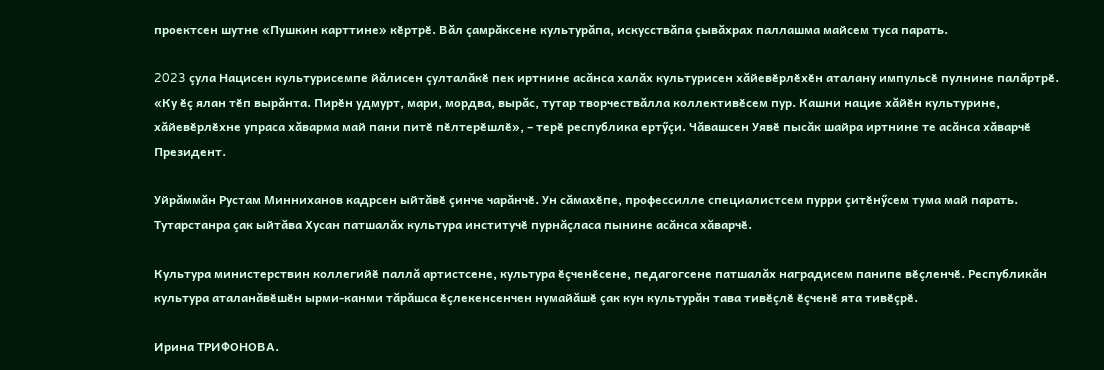проектсен шутне «Пушкин карттине» кӗртрӗ. Вăл çамрăксене культурăпа, искусствăпа çывăхрах паллашма майсем туса парать.

2023 çула Нацисен культурисемпе йăлисен çулталăкӗ пек иртнине асăнса халăх культурисен хăйевӗрлӗхӗн аталану импульсӗ пулнине палăртрӗ. «Ку ӗç ялан тӗп вырăнта. Пирӗн удмурт, мари, мордва, вырăс, тутар творчествăлла коллективӗсем пур. Кашни нацие хăйӗн культурине, хăйевӗрлӗхне упраса хăварма май пани питӗ пӗлтерӗшлӗ», – терӗ республика ертӳçи. Чăвашсен Уявӗ пысăк шайра иртнине те асăнса хăварчӗ Президент.

Уйрăммăн Рустам Минниханов кадрсен ыйтăвӗ çинче чарăнчӗ. Ун сăмахӗпе, профессилле специалистсем пурри çитӗнӳсем тума май парать. Тутарстанра çак ыйтăва Хусан патшалăх культура институчӗ пурнăçласа пынине асăнса хăварчӗ.

Культура министерствин коллегийӗ паллă артистсене, культура ӗçченӗсене, педагогсене патшалăх наградисем панипе вӗçленчӗ. Республикăн культура аталанăвӗшӗн ырми-канми тăрăшса ӗçлекенсенчен нумайăшӗ çак кун культурăн тава тивӗçлӗ ӗçченӗ ята тивӗçрӗ.

Ирина ТРИФОНОВА.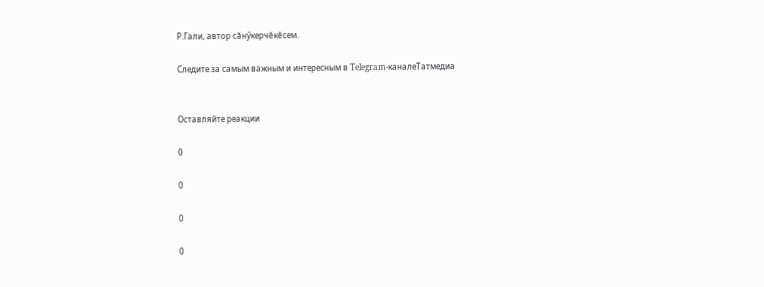Р.Гали, автор сăнӳкерчӗкӗсем.

Следите за самым важным и интересным в Telegram-каналеТатмедиа


Оставляйте реакции

0

0

0

0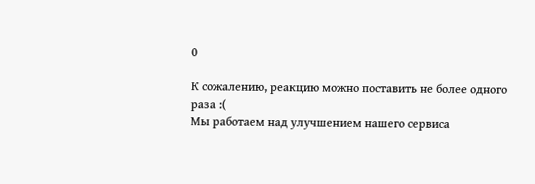0

К сожалению, реакцию можно поставить не более одного раза :(
Мы работаем над улучшением нашего сервиса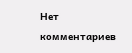Нет комментариев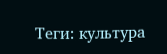Теги: культура